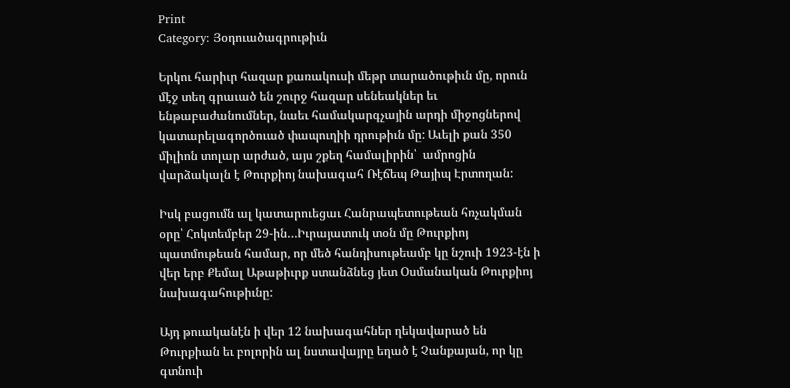Print
Category: Յօդուածագրութիւն

Երկու հարիւր հազար քառակուսի մեթր տարածութիւն մը, որուն մէջ տեղ գրաւած են շուրջ հազար սենեակներ եւ ենթաբաժանումներ, նաեւ համակարգչային արդի միջոցներով կատարելագործուած փապուղիի դրութիւն մը: Աւելի քան 350 միլիոն տոլար արժած, այս շքեղ համալիրին՝  ամրոցին վարձակալն է Թուրքիոյ նախագահ Ռէճեպ Թայիպ Էրտողան:

Իսկ բացումն ալ կատարուեցաւ Հանրապետութեան հռչակման օրը՝ Հոկտեմբեր 29-ին…Իւրայատուկ տօն մը Թուրքիոյ պատմութեան համար, որ մեծ հանդիսութեամբ կը նշուի 1923-էն ի վեր երբ Քեմալ Աթաթիւրք ստանձնեց յետ Օսմանական Թուրքիոյ նախագահութիւնը:

Այդ թուականէն ի վեր 12 նախագահներ ղեկավարած են Թուրքիան եւ բոլորին ալ նստավայրը եղած է Չանքայան, որ կը գտնուի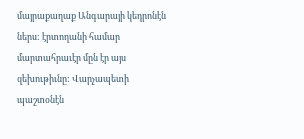մայրաքաղաք Անգարայի կեդրոնէն ներս: էրտողանի համար մարտահրաւէր մըն էր այս զեխութիւնը: Վարչապետի պաշտօնէն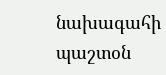նախագահի պաշտօն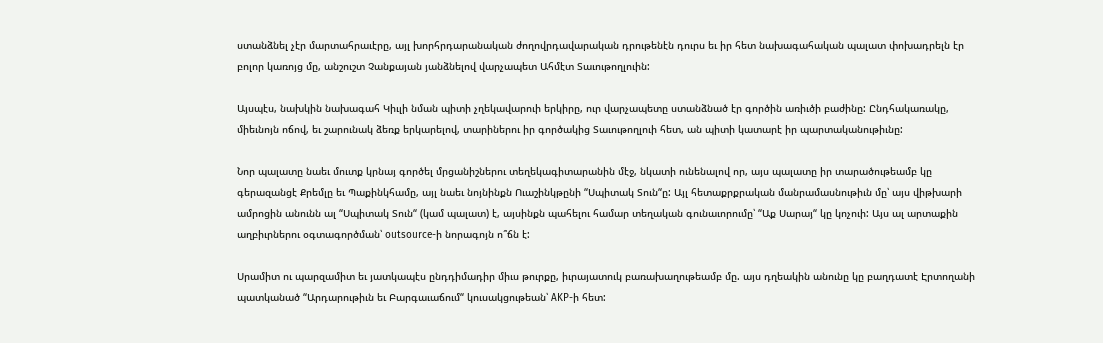ստանձնել չէր մարտահրաւէրը, այլ խորհրդարանական ժողովրդավարական դրութենէն դուրս եւ իր հետ նախագահական պալատ փոխադրելն էր բոլոր կառոյց մը, անշուշտ Չանքայան յանձնելով վարչապետ Ահմէտ Տաւութողլուին:

Այսպէս, նախկին նախագահ Կիւլի նման պիտի չղեկավարուի երկիրը, ուր վարչապետը ստանձնած էր գործին առիւծի բաժինը: Ընդհակառակը, միեւնոյն ոճով, եւ շարունակ ձեռք երկարելով, տարիներու իր գործակից Տաւութողլուի հետ, ան պիտի կատարէ իր պարտականութիւնը:

Նոր պալատը նաեւ մուտք կրնայ գործել մրցանիշներու տեղեկագիտարանին մէջ, նկատի ունենալով որ, այս պալատը իր տարածութեամբ կը գերազանցէ Քրեմլը եւ Պաքինկհամը, այլ նաեւ նոյնինքն Ուաշինկթընի “Սպիտակ Տուն“ը: Այլ հետաքրքրական մանրամասնութիւն մը՝ այս վիթխարի ամրոցին անունն ալ “Սպիտակ Տուն“ (կամ պալատ) է, այսինքն պահելու համար տեղական գունաւորումը՝ “Աք Սարայ“ կը կոչուի: Այս ալ արտաքին աղբիւրներու օգտագործման՝ outsource-ի նորագոյն ո՞ճն է:

Սրամիտ ու պարզամիտ եւ յատկապէս ընդդիմադիր միւս թուրքը, իւրայատուկ բառախաղութեամբ մը. այս դղեակին անունը կը բաղդատէ Էրտողանի պատկանած “Արդարութիւն եւ Բարգաւաճում“ կուսակցութեան՝ AKP-ի հետ: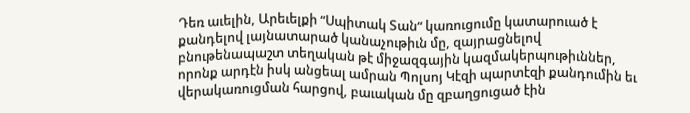Դեռ աւելին, Արեւելքի “Սպիտակ Տան“ կառուցումը կատարուած է քանդելով լայնատարած կանաչութիւն մը, զայրացնելով բնութենապաշտ տեղական թէ միջազգային կազմակերպութիւններ, որոնք արդէն իսկ անցեալ ամրան Պոլսոյ Կէզի պարտէզի քանդումին եւ վերակառուցման հարցով, բաւական մը զբաղցուցած էին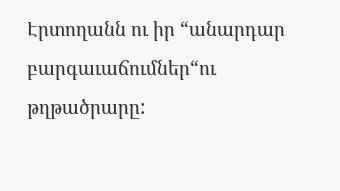Էրտողանն ու իր “անարդար բարգաւաճումներ“ու թղթածրարը: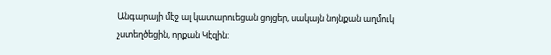Անգարայի մէջ ալ կատարուեցան ցոյցեր, սակայն նոյնքան աղմուկ չստեղծեցին, որքան Կէզին: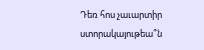Դեռ հոս չաւարտիր ստորակայութեա՞ն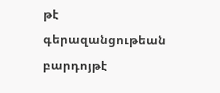թէ գերազանցութեան բարդոյթէ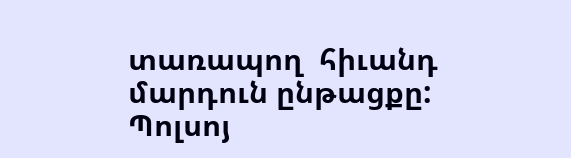տառապող  հիւանդ մարդուն ընթացքը: Պոլսոյ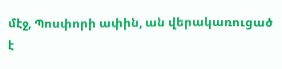մէջ, Պոսփորի ափին, ան վերակառուցած է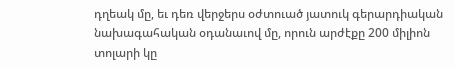դղեակ մը, եւ դեռ վերջերս օժտուած յատուկ գերարդիական նախագահական օդանաւով մը, որուն արժէքը 200 միլիոն տոլարի կը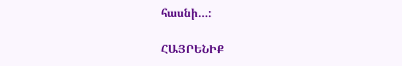հասնի…:

ՀԱՅՐԵՆԻՔ